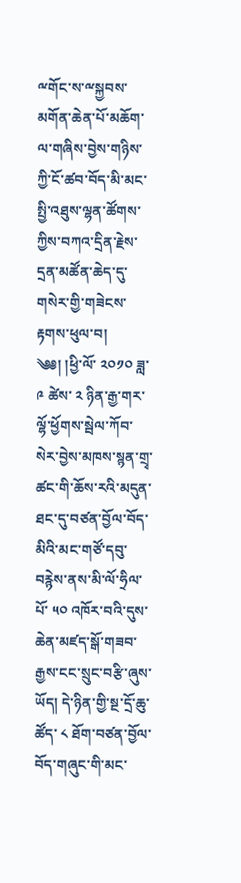ྋགོང་ས་ྋསྐྱབས་མགོན་ཆེན་པོ་མཆོག་ལ་གཞིས་བྱེས་གཉིས་ཀྱི་ངོ་ཚབ་བོད་མི་མང་སྤྱི་འཐུས་ལྷན་ཚོགས་ཀྱིས་བཀའ་དྲིན་རྗེས་དྲན་མཚོན་ཆེད་དུ་གསེར་གྱི་གཟེངས་རྟགས་ཕུལ་བ།
༄༅། །ཕྱི་ལོ་ ༢༠༡༠ ཟླ་ ༩ ཚེས་ ༢ ཉིན་རྒྱ་གར་ལྷོ་ཕྱོགས་སྦེལ་ཀོབ་སེར་བྱེས་མཁས་སྙན་གྲྭ་ཚང་གི་ཆོས་རའི་མདུན་ཐང་དུ་བཙན་བྱོལ་བོད་མིའི་མང་གཙོ་དབུ་བརྙེས་ནས་མི་ལོ་ཧྲིལ་པོ་ ༥༠ འཁོར་བའི་དུས་ཆེན་མཛད་སྒོ་གཟབ་རྒྱས་ངང་སྲུང་བརྩི་ཞུས་ཡོད། དེ་ཉིན་གྱི་སྔ་དྲོ་ཆུ་ཚོད་ ༨ ཐོག་བཙན་བྱོལ་བོད་གཞུང་གི་མང་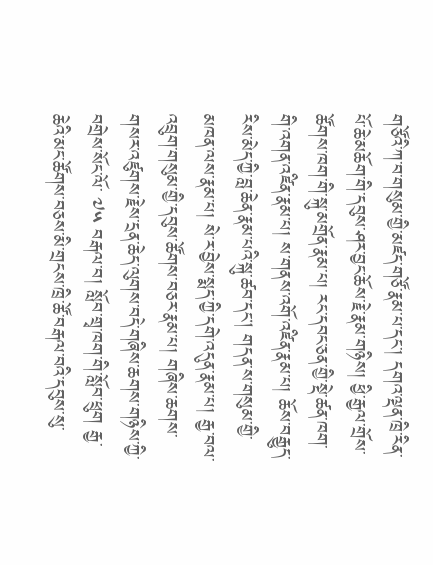གཙོའི་ཀ་བ་གསུམ་གྱི་མཛད་གཙོ་རྣམ་པ་དང་། དགའ་ལྡན་ཁྲི་རིན་པོ་ཆེ་མཆོག་གི་དབུས་ཤར་བྱང་ཆོས་རྗེ་རྣམ་གཉིས། ཕྱི་རྒྱལ་གྲོས་ཚོགས་ཁག་གི་སྐུ་མགྲོན་རྣམ་པ། རང་དབང་ཅན་གྱི་སྡེ་ཚན་ཁག་གི་འགན་འཛིན་རྣམ་པ། ས་གནས་འགོ་འཛིན་རྣམ་པ། ཆོས་བརྒྱུད་རིས་མེད་ཀྱི་བླ་ཆེན་རྣམ་པའི་སྐུ་ཚབ་དང། གདན་ས་གསུམ་གྱི་མཁན་ལས་རྣམ་པ། སེ་ར་བྱེས་སྨད་ཀྱི་དགེ་འདུན་རྣམ་པ། རྒྱ་བལ་འབྲུག་གསུམ་གྱི་དབུས་ཚོགས་བཅར་རྣམ་པ། གཞིས་ཆགས་གསར་འཛུགས་རྗེས་དྲན་ཆེད་ལུགས་བདེ་གཞིས་ཆགས་གཉིས་ཀྱི་བགྲེས་སོང་ལོ་ ༧༥ བརྒལ་བ། སློབ་གྲྭ་ཁག་གི་སློབ་ཕྲུག རྒྱ་ཆེའི་མང་ཚོགས་བཅས་མི་གྲངས་ཁྲི་ཚོ་བརྒལ་བའི་དབུས་སུ་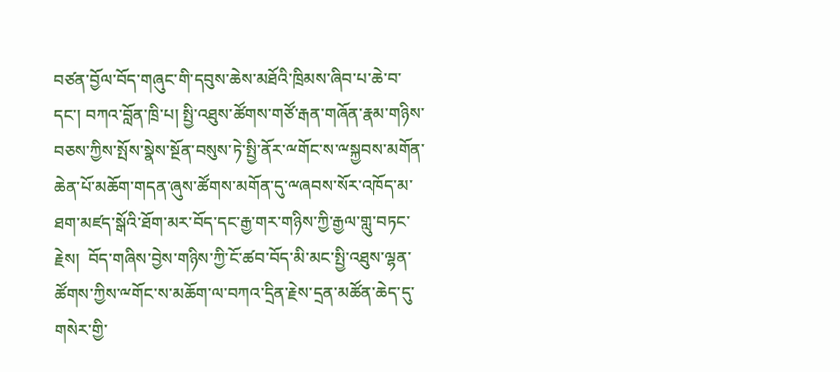བཙན་བྱོལ་བོད་གཞུང་གི་དབུས་ཆེས་མཐོའི་ཁྲིམས་ཞིབ་པ་ཆེ་བ་དང་། བཀའ་བློན་ཁྲི་པ། སྤྱི་འཐུས་ཚོགས་གཙོ་རྒན་གཞོན་རྣམ་གཉིས་བཅས་ཀྱིས་སྤོས་སྣེས་སྔོན་བསུས་ཏེ་སྤྱི་ནོར་ྋགོང་ས་ྋསྐྱབས་མགོན་ཆེན་པོ་མཆོག་གདན་ཞུས་ཚོགས་མགོན་དུ་ྋཞབས་སོར་འཁོད་མ་ཐག་མཛད་སྒོའི་ཐོག་མར་བོད་དང་རྒྱ་གར་གཉིས་ཀྱི་རྒྱལ་གླུ་བཏང་རྗེས།  བོད་གཞིས་བྱེས་གཉིས་ཀྱི་ངོ་ཚབ་བོད་མི་མང་སྤྱི་འཐུས་ལྷན་ཚོགས་ཀྱིས་ྋགོང་ས་མཆོག་ལ་བཀའ་དྲིན་རྗེས་དྲན་མཚོན་ཆེད་དུ་གསེར་གྱི་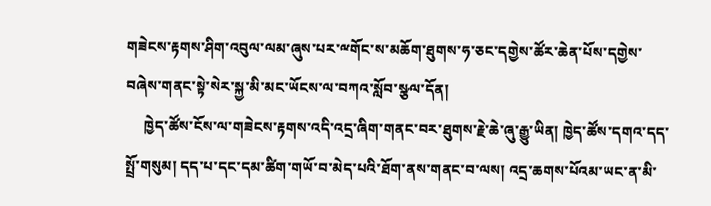གཟེངས་རྟགས་ཤིག་འབུལ་ལམ་ཞུས་པར་ྋགོང་ས་མཆོག་ཐུགས་ཧ་ཅང་དགྱེས་ཚོར་ཆེན་པོས་དགྱེས་བཞེས་གནང་སྟེ་སེར་སྐྱ་མི་མང་ཡོངས་ལ་བཀའ་སློབ་སྩལ་དོན།
     ཁྱེད་ཚོས་ངོས་ལ་གཟེངས་རྟགས་འདི་འདྲ་ཞིག་གནང་བར་ཐུགས་རྗེ་ཆེ་ཞུ་རྒྱུ་ཡིན། ཁྱེད་ཚོས་དགའ་དད་སྤྲོ་གསུམ། དད་པ་དང་དམ་ཚིག་གཡོ་བ་མེད་པའི་ཐོག་ནས་གནང་བ་ལས། འདྲ་ཆགས་པོའམ་ཡང་ན་མི་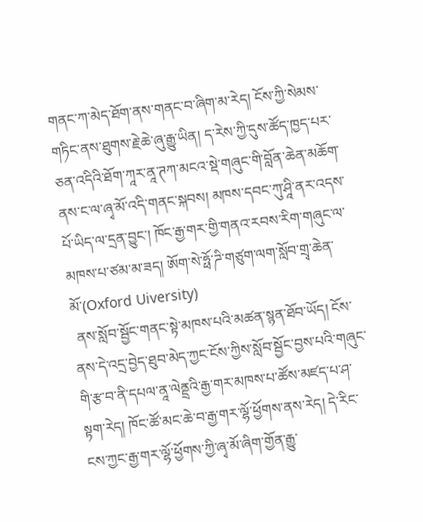གནང་ཀ་མེད་ཐོག་ནས་གནང་བ་ཞིག་མ་རེད། ངོས་ཀྱི་སེམས་གཏིང་ནས་ཐུགས་རྗེ་ཆེ་ཞུ་རྒྱུ་ཡིན། ད་རེས་ཀྱི་དུས་ཚོད་ཁྱད་པར་ཅན་འདིའི་ཐོག་ཀཱར་ནཱ་ཊཀ་མངའ་སྡེ་གཞུང་གི་བློན་ཆེན་མཆོག་ནས་ང་ལ་ཞྭ་མོ་འདི་གནང་སྐབས། མཁས་དབང་ཀུ་ཤཱི་ནར་འདས་པོ་ཡིད་ལ་དྲན་བྱུང་། ཁོང་རྒྱ་གར་གྱི་གནའ་རབས་རིག་གཞུང་ལ་མཁས་པ་ཙམ་མ་ཟད། ཨོག་སེ་ཧྥོ་ཌི་གཙུག་ལག་སློབ་གྲྭ་ཆེན་མོ་(Oxford Uiversity)
 ནས་སློབ་སྦྱོང་གནང་སྟེ་མཁས་པའི་མཚན་སྙན་ཐོབ་ཡོད། ངོས་ནས་དེ་འདྲ་བྱེད་ཐུབ་མེད་ཀྱང་ངོས་ཀྱིས་སློབ་སྦྱོང་བྱས་པའི་གཞུང་གི་རྩ་བ་ནི་དཔལ་ནཱ་ལེནྡྲའི་རྒྱ་གར་མཁས་པ་ཚོས་མཛད་པ་ཤ་སྟག་རེད། ཁོང་ཚོ་མང་ཆེ་བ་རྒྱ་གར་ལྷོ་ཕྱོགས་ནས་རེད། དེ་རིང་ངས་ཀྱང་རྒྱ་གར་ལྷོ་ཕྱོགས་ཀྱི་ཞྭ་མོ་ཞིག་གྱོན་རྒྱུ་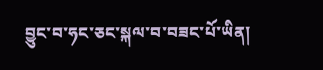བྱུང་བ་ཧང་ཅང་སྐལ་བ་བཟང་པོ་ཡིན།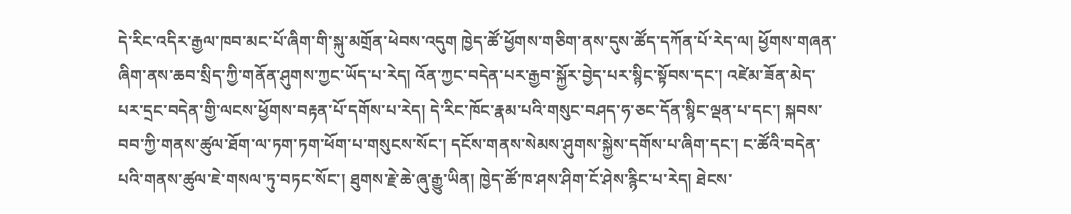དེ་རིང་འདིར་རྒྱལ་ཁབ་མང་པོ་ཞིག་གི་སྐུ་མགྲོན་ཕེབས་འདུག ཁྱེད་ཚོ་ཕྱོགས་གཅིག་ནས་དུས་ཚོད་དཀོན་པོ་རེད་ལ། ཕྱོགས་གཞན་ཞིག་ནས་ཆབ་སྲིད་ཀྱི་གནོན་ཤུགས་ཀྱང་ཡོད་པ་རེད། འོན་ཀྱང་བདེན་པར་རྒྱབ་སྐྱོར་བྱེད་པར་སྙིང་སྟོབས་དང་། འཛེམ་ཟོན་མེད་པར་དྲང་བདེན་གྱི་ལངས་ཕྱོགས་བརྟན་པོ་དགོས་པ་རེད། དེ་རིང་ཁོང་རྣམ་པའི་གསུང་བཤད་ཧ་ཅང་དོན་སྙིང་ལྡན་པ་དང་། སྐབས་བབ་ཀྱི་གནས་ཚུལ་ཐོག་ལ་ཏག་ཏག་ཕོག་པ་གསུངས་སོང་། དངོས་གནས་སེམས་ཤུགས་སྐྱེས་དགོས་པ་ཞིག་དང་། ང་ཚོའི་བདེན་པའི་གནས་ཚུལ་ཇེ་གསལ་ཏུ་བཏང་སོང་། ཐུགས་རྗེ་ཆེ་ཞུ་རྒྱུ་ཡིན། ཁྱེད་ཚོ་ཁ་ཤས་ཤིག་ངོ་ཤེས་རྙིང་པ་རེད། ཐེངས་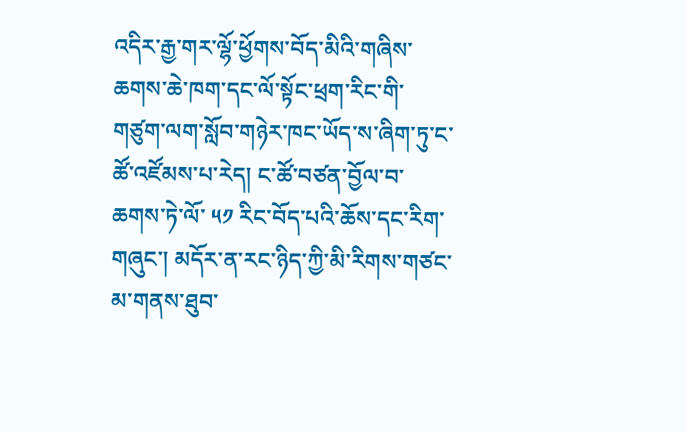འདིར་རྒྱ་གར་ལྷོ་ཕྱོགས་བོད་མིའི་གཞིས་ཆགས་ཆེ་ཁག་དང་ལོ་སྟོང་ཕྲག་རིང་གི་གཙུག་ལག་སློབ་གཉེར་ཁང་ཡོད་ས་ཞིག་ཏུ་ང་ཚོ་འཛོམས་པ་རེད། ང་ཚོ་བཙན་བྱོལ་བ་ཆགས་ཏེ་ལོ་ ༥༡ རིང་བོད་པའི་ཆོས་དང་རིག་གཞུང་། མདོར་ན་རང་ཉིད་ཀྱི་མི་རིགས་གཙང་མ་གནས་ཐུབ་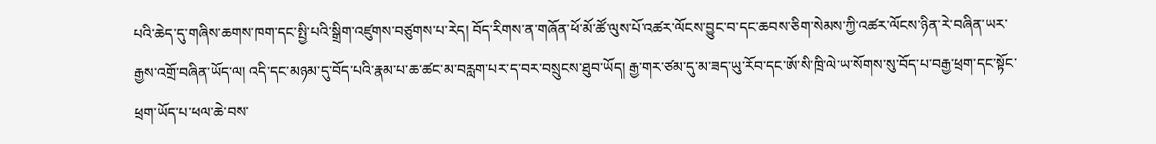པའི་ཆེད་དུ་གཞིས་ཆགས་ཁག་དང་སྤྱི་པའི་སྒྲིག་འཛུགས་བཙུགས་པ་རེད། བོད་རིགས་ན་གཞོན་ཕོ་མོ་ཚོ་ལུས་པོ་འཚར་ལོངས་བྱུང་བ་དང་ཆབས་ཅིག་སེམས་ཀྱི་འཚར་ལོངས་ཉིན་རེ་བཞིན་ཡར་རྒྱས་འགྲོ་བཞིན་ཡོད་ལ། འདི་དང་མཉམ་དུ་བོད་པའི་རྣམ་པ་ཆ་ཚང་མ་བརླག་པར་ད་བར་བསྲུངས་ཐུབ་ཡོད། རྒྱ་གར་ཙམ་དུ་མ་ཟད་ཡུ་རོབ་དང་ཨོ་སི་ཁྲི་ལེ་ཡ་སོགས་སུ་བོད་པ་བརྒྱ་ཕྲག་དང་སྟོང་ཕྲག་ཡོད་པ་ཕལ་ཆེ་བས་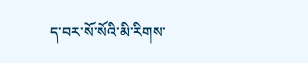ད་བར་སོ་སོའི་མི་རིགས་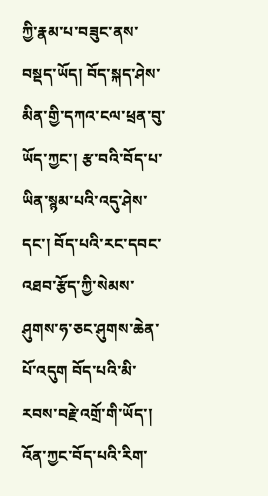ཀྱི་རྣམ་པ་བཟུང་ནས་བསྡད་ཡོད། བོད་སྐད་ཤེས་མིན་གྱི་དཀའ་ངལ་ཕྲན་བུ་ཡོད་ཀྱང་། རྩ་བའི་བོད་པ་ཡིན་སྙམ་པའི་འདུ་ཤེས་དང་། བོད་པའི་རང་དབང་འཐབ་རྩོད་ཀྱི་སེམས་ཤུགས་ཧ་ཅང་ཤུགས་ཆེན་པོ་འདུག བོད་པའི་མི་རབས་བརྗེ་འགྲོ་གི་ཡོད་། འོན་ཀྱང་བོད་པའི་རིག་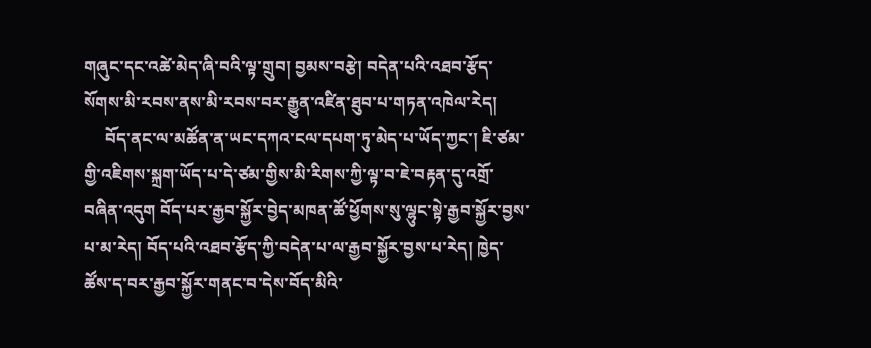གཞུང་དང་འཚེ་མེད་ཞི་བའི་ལྟ་གྲུབ། བྱམས་བརྩེ། བདེན་པའི་འཐབ་རྩོད་སོགས་མི་རབས་ནས་མི་རབས་བར་རྒྱུན་འཛིན་ཐུབ་པ་གཏན་འཁེལ་རེད།
     བོད་ནང་ལ་མཚོན་ན་ཡང་དཀའ་ངལ་དཔག་ཏུ་མེད་པ་ཡོད་ཀྱང་། ཇི་ཙམ་གྱི་འཇིགས་སྐྲག་ཡོད་པ་དེ་ཙམ་གྱིས་མི་རིགས་ཀྱི་ལྟ་བ་ཇེ་བརྟན་དུ་འགྲོ་བཞིན་འདུག བོད་པར་རྒྱབ་སྐྱོར་བྱེད་མཁན་ཚོ་ཕྱོགས་སུ་ལྷུང་སྟེ་རྒྱབ་སྐྱོར་བྱས་པ་མ་རེད། བོད་པའི་འཐབ་རྩོད་ཀྱི་བདེན་པ་ལ་རྒྱབ་སྐྱོར་བྱས་པ་རེད། ཁྱེད་ཚོས་ད་བར་རྒྱབ་སྐྱོར་གནང་བ་དེས་བོད་མིའི་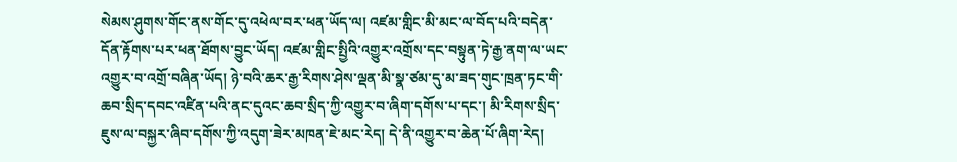སེམས་ཤུགས་གོང་ནས་གོང་དུ་འཕེལ་བར་ཕན་ཡོད་ལ། འཛམ་གླིང་མི་མང་ལ་བོད་པའི་བདེན་དོན་རྟོགས་པར་ཕན་ཐོགས་བྱུང་ཡོད། འཛམ་གླིང་སྤྱིའི་འགྱུར་འགྲོས་དང་བསྟུན་ཏེ་རྒྱ་ནག་ལ་ཡང་འགྱུར་བ་འགྲོ་བཞིན་ཡོད། ཉེ་བའི་ཆར་རྒྱ་རིགས་ཤེས་ལྡན་མི་སྣ་ཙམ་དུ་མ་ཟད་གུང་ཁྲན་ཏང་གི་ཆབ་སྲིད་དབང་འཛིན་པའི་ནང་དུའང་ཆབ་སྲིད་ཀྱི་འགྱུར་བ་ཞིག་དགོས་པ་དང་། མི་རིགས་སྲིད་ཇུས་ལ་བསྐྱར་ཞིབ་དགོས་ཀྱི་འདུག་ཟེར་མཁན་ཇེ་མང་རེད། དེ་ནི་འགྱུར་བ་ཆེན་པོ་ཞིག་རེད།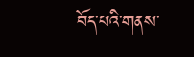བོད་པའི་གནས་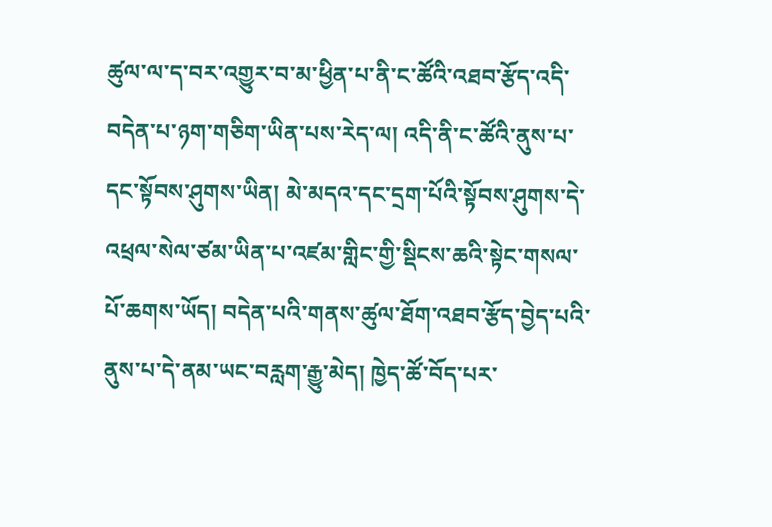ཚུལ་ལ་ད་བར་འགྱུར་བ་མ་ཕྱིན་པ་ནི་ང་ཚོའི་འཐབ་རྩོད་འདི་བདེན་པ་ཉག་གཅིག་ཡིན་པས་རེད་ལ། འདི་ནི་ང་ཚོའི་ནུས་པ་དང་སྟོབས་ཤུགས་ཡིན། མེ་མདའ་དང་དྲག་པོའི་སྟོབས་ཤུགས་དེ་འཕྲལ་སེལ་ཙམ་ཡིན་པ་འཛམ་གླིང་གྱི་སྡིངས་ཆའི་སྟེང་གསལ་པོ་ཆགས་ཡོད། བདེན་པའི་གནས་ཚུལ་ཐོག་འཐབ་རྩོད་བྱེད་པའི་ནུས་པ་དེ་ནམ་ཡང་བརླག་རྒྱུ་མེད། ཁྱེད་ཚོ་བོད་པར་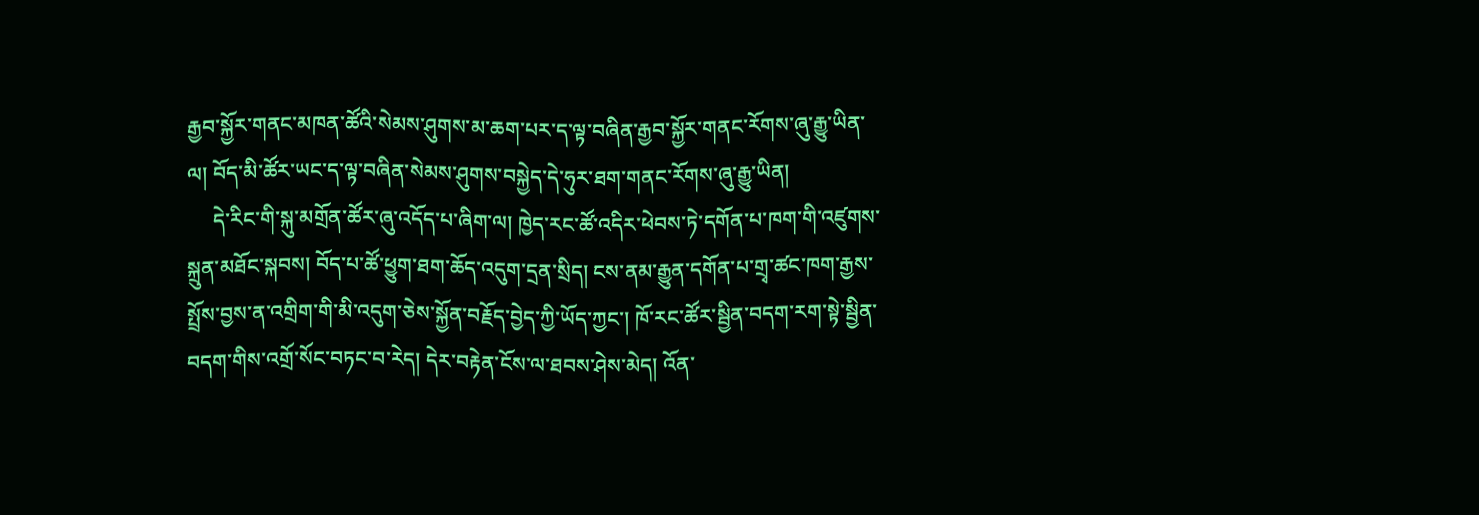རྒྱབ་སྐྱོར་གནང་མཁན་ཚོའི་སེམས་ཤུགས་མ་ཆག་པར་ད་ལྟ་བཞིན་རྒྱབ་སྐྱོར་གནང་རོགས་ཞུ་རྒྱུ་ཡིན་ལ། བོད་མི་ཚོར་ཡང་ད་ལྟ་བཞིན་སེམས་ཤུགས་བསྐྱེད་དེ་ཧུར་ཐག་གནང་རོགས་ཞུ་རྒྱུ་ཡིན།
     དེ་རིང་གི་སྐུ་མགྲོན་ཚོར་ཞུ་འདོད་པ་ཞིག་ལ། ཁྱེད་རང་ཚོ་འདིར་ཕེབས་ཏེ་དགོན་པ་ཁག་གི་འཛུགས་སྐྲུན་མཐོང་སྐབས། བོད་པ་ཚོ་ཕྱུག་ཐག་ཆོད་འདུག་དྲན་སྲིད། ངས་ནམ་རྒྱུན་དགོན་པ་གྲྭ་ཚང་ཁག་རྒྱས་སྤྲོས་བྱས་ན་འགྲིག་གི་མི་འདུག་ཅེས་སྐྱོན་བརྗོད་བྱེད་ཀྱི་ཡོད་ཀྱང་། ཁོ་རང་ཚོར་སྦྱིན་བདག་རག་སྟེ་སྦྱིན་བདག་གིས་འགྲོ་སོང་བཏང་བ་རེད། དེར་བརྟེན་ངོས་ལ་ཐབས་ཤེས་མེད། འོན་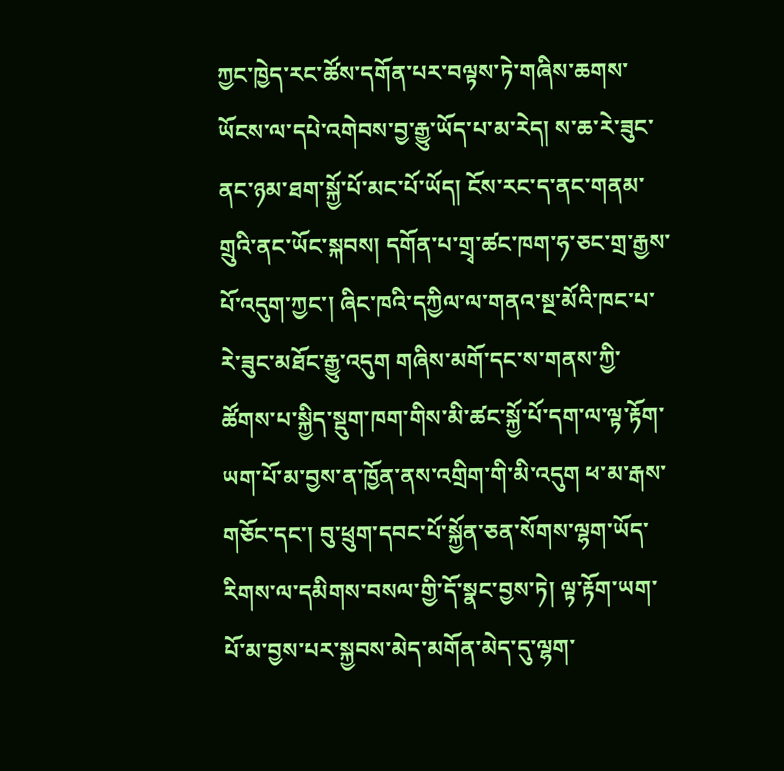ཀྱང་ཁྱེད་རང་ཚོས་དགོན་པར་བལྟས་ཏེ་གཞིས་ཆགས་ཡོངས་ལ་དཔེ་འགེབས་བྱ་རྒྱུ་ཡོད་པ་མ་རེད། ས་ཆ་རེ་ཟུང་ནང་ཉམ་ཐག་སྐྱོ་པོ་མང་པོ་ཡོད། ངོས་རང་ད་ནང་གནམ་གྲུའི་ནང་ཡོང་སྐབས། དགོན་པ་གྲྭ་ཚང་ཁག་ཧ་ཅང་གྲ་རྒྱས་པོ་འདུག་ཀྱང་། ཞིང་ཁའི་དཀྱིལ་ལ་གནའ་སྔ་མོའི་ཁང་པ་རེ་ཟུང་མཐོང་རྒྱུ་འདུག གཞིས་མགོ་དང་ས་གནས་ཀྱི་ཚོགས་པ་སྐྱིད་སྡུག་ཁག་གིས་མི་ཚང་སྐྱོ་པོ་དག་ལ་ལྟ་རྟོག་ཡག་པོ་མ་བྱས་ན་ཁྱོན་ནས་འགྲིག་གི་མི་འདུག ཕ་མ་རྒས་གཅོང་དང་། བུ་ཕྲུག་དབང་པོ་སྐྱོན་ཅན་སོགས་ལྷག་ཡོད་རིགས་ལ་དམིགས་བསལ་གྱི་དོ་སྣང་བྱས་ཏེ། ལྟ་རྟོག་ཡག་པོ་མ་བྱས་པར་སྐྱབས་མེད་མགོན་མེད་དུ་ལྷག་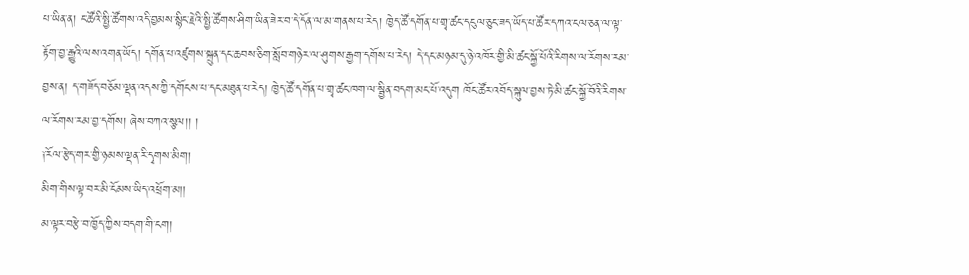པ་ཡིན་ན། ང་ཚོའི་སྤྱི་ཚོགས་འདི་བྱམས་སྙིང་རྗེའི་སྤྱི་ཚོགས་ཤིག་ཡིན་ཟེར་བ་དེ་དོན་ལ་མ་གནས་པ་རེད། ཁྱེད་ཚོ་དགོན་པ་གྲྭ་ཚང་དངུལ་ཅུང་ཟད་ཡོད་པ་ཚོར་དཀའ་ངལ་ཅན་ལ་ལྟ་རྟོག་བྱ་རྒྱུའི་ལས་འགན་ཡོད། དགོན་པ་འཛུགས་སྐྲུན་དང་ཆབས་ཅིག་སློབ་གཉེར་ལ་ཤུགས་རྒྱག་དགོས་པ་རེད། དེ་དང་མཉམ་དུ་ཉེ་འཁོར་གྱི་མི་ཚང་སྐྱོ་པོའི་རིགས་ལ་རོགས་རམ་བྱས་ན། ད་གཟོད་བཅོམ་ལྡན་འདས་ཀྱི་དགོངས་པ་དང་མཐུན་པ་རེད། ཁྱེད་ཚོ་དགོན་པ་གྲྭ་ཚང་ཁག་ལ་སྦྱིན་བདག་མང་པོ་འདུག ཁོང་ཚོར་འབོད་སྐུལ་བྱས་ཏེ་མི་ཚང་སྐྱོ་བོའི་རིགས་ལ་རོགས་རམ་བྱ་དགོས། ཞེས་བཀའ་སྩལ།། །
༑རོལ་རྩེད་གར་གྱི་ཉམས་ལྡན་རི་དྭགས་མིག།
མིག་གིས་ལྟ་བར་མི་ངོམས་ཡིད་འཕྲོག་མ།།
མ་ལྟར་བརྩེ་བ་ཁྱོད་ཀྱིས་བདག་གི་ངག།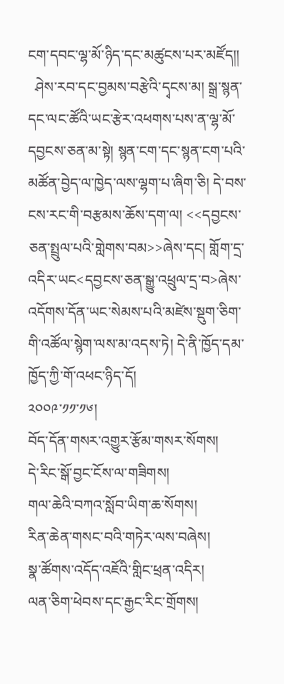ངག་དབང་ལྷ་མོ་ཉིད་དང་མཚུངས་པར་མཛོད།།
  ཤེས་རབ་དང་བྱམས་བརྩེའི་དྭངས་མ། སྒྲ་སྙན་དང་ལང་ཚོའི་ཡང་རྩེར་འཕགས་པས་ན་ལྷ་མོ་དབྱངས་ཅན་མ་སྟེ། སྙན་ངག་དང་སྙན་ངག་པའི་མཚོན་བྱེད་ལ་ཁྱེད་ལས་ལྷག་པ་ཞིག་ཅི། དེ་བས་ངས་རང་གི་བརྩམས་ཆོས་དག་ལ། <<དབྱངས་ཅན་སྤྲུལ་པའི་གླེགས་བམ>>ཞེས་དང། གློག་དྲ་འདིར་ཡང<དབྱངས་ཅན་སྒྱུ་འཕྲུལ་དྲ་བ>ཞེས་འདོགས་དོན་ཡང་སེམས་པའི་མཛེས་སྡུག་ཅིག་གི་འཚོལ་སྙེག་ལས་མ་འདས་ཏེ། དེ་ནི་ཁྱོད་དམ་ཁྱོད་ཀྱི་གོ་འཕང་ཉིད་དོ།
༢༠༠༩་༡༡་༡༦།
བོད་དོན་གསར་འགྱུར་རྩོམ་གསར་སོགས།
དེ་རིང་སྒོ་བྱང་ངོས་ལ་གཟིགས།
གལ་ཆེའི་བཀའ་སློབ་ཡིག་ཆ་སོགས།
རིན་ཆེན་གསང་བའི་གཏེར་ལས་བཞེས།
སྣ་ཚོགས་འདོད་འཇོའི་གླིང་ཕྲན་འདིར།
ལན་ཅིག་ཕེབས་དང་རྒྱང་རིང་གྲོགས།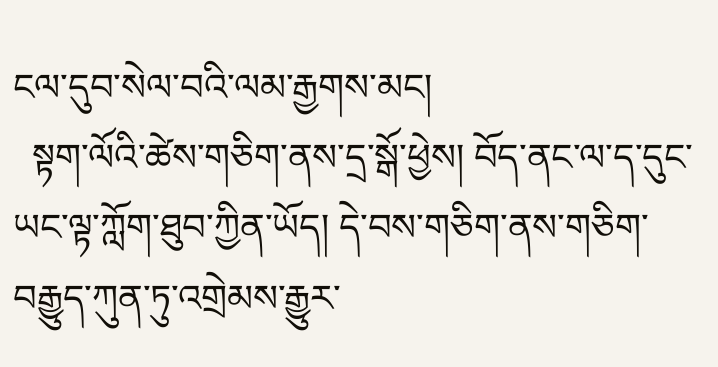ངལ་དུབ་སེལ་བའི་ལམ་རྒྱགས་མང།
  སྟག་ལོའི་ཚེས་གཅིག་ནས་དྲ་སྒོ་ཕྱེས། བོད་ནང་ལ་ད་དུང་ཡང་ལྟ་ཀློག་ཐུབ་ཀྱིན་ཡོད། དེ་བས་གཅིག་ནས་གཅིག་བརྒྱུད་ཀུན་ཏུ་འགྲེམས་རྒྱུར་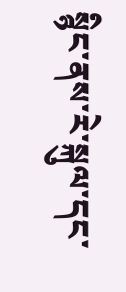སྙིང་ནས་རེ་སྐུལ་དང་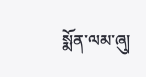སྨོན་ལམ་ཞུ།